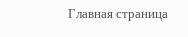Главная страница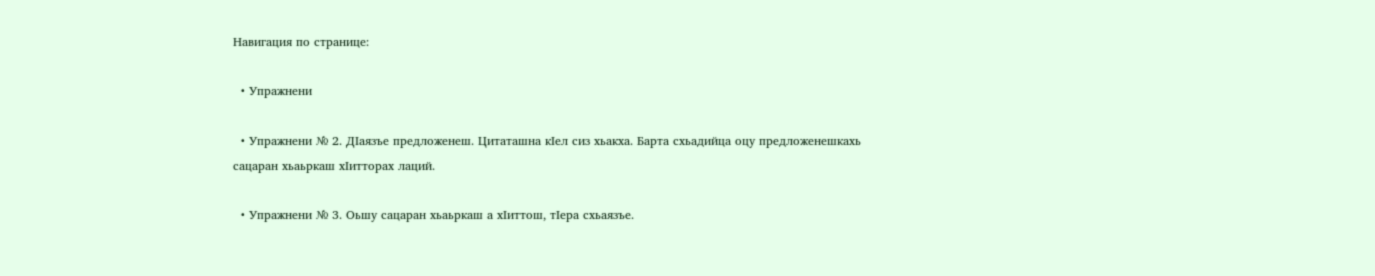Навигация по странице:

  • Упражнени

  • Упражнени № 2. ДIаязъе предложенеш. Цитаташна кIел сиз хьакха. Барта схьадийца оцу предложенешкахь сацаран хьаьркаш хIитторах лаций.

  • Упражнени № 3. Оьшу сацаран хьаьркаш а хIиттош, тIера схьаязъе.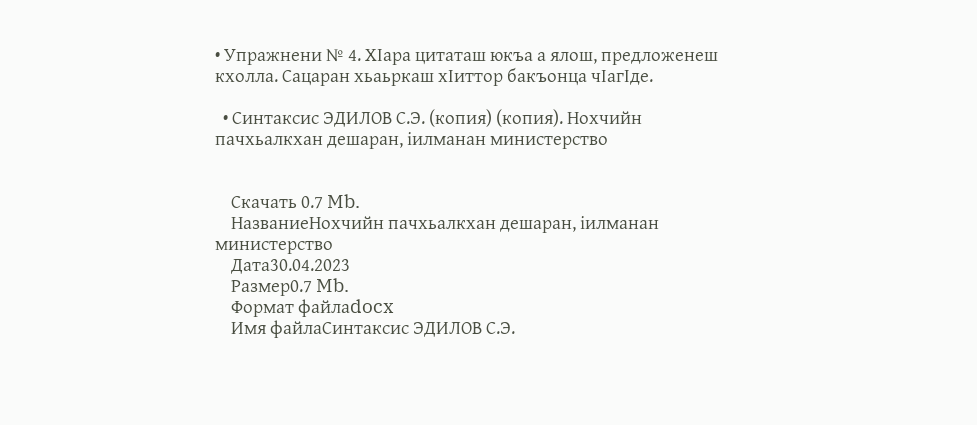• Упражнени № 4. ХIара цитаташ юкъа а ялош, предложенеш кхолла. Сацаран хьаьркаш хIиттор бакъонца чIагIде.

  • Синтаксис ЭДИЛОВ С.Э. (копия) (копия). Нохчийн пачхьалкхан дешаран, iилманан министерство


    Скачать 0.7 Mb.
    НазваниеНохчийн пачхьалкхан дешаран, iилманан министерство
    Дата30.04.2023
    Размер0.7 Mb.
    Формат файлаdocx
    Имя файлаСинтаксис ЭДИЛОВ С.Э.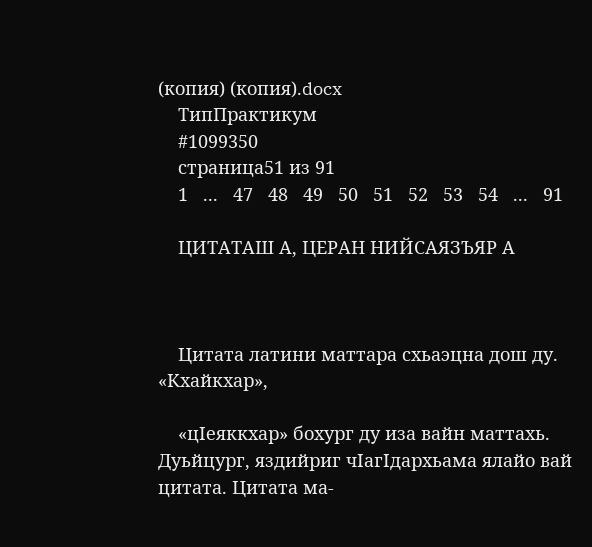(копия) (копия).docx
    ТипПрактикум
    #1099350
    страница51 из 91
    1   ...   47   48   49   50   51   52   53   54   ...   91

    ЦИТАТАШ А, ЦЕРАН НИЙСАЯЗЪЯР А



    Цитата латини маттара схьаэцна дош ду. «Кхайкхар»,

    «цIеяккхар» бохург ду иза вайн маттахь. Дуьйцург, яздийриг чIагIдархьама ялайо вай цитата. Цитата ма-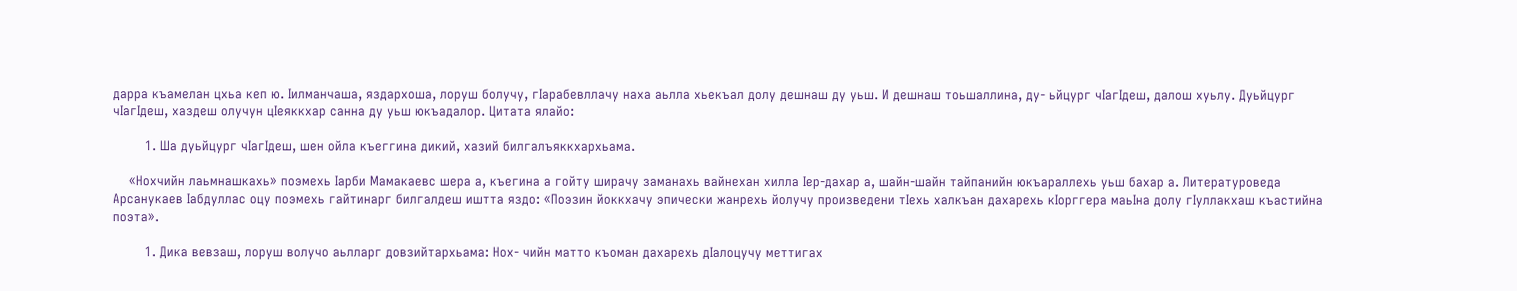дарра къамелан цхьа кеп ю. Iилманчаша, яздархоша, лоруш болучу, гIарабевллачу наха аьлла хьекъал долу дешнаш ду уьш. И дешнаш тоьшаллина, ду- ьйцург чIагIдеш, далош хуьлу. Дуьйцург чIагIдеш, хаздеш олучун цIеяккхар санна ду уьш юкъадалор. Цитата ялайо:

        1. Ша дуьйцург чIагIдеш, шен ойла къеггина дикий, хазий билгалъяккхархьама.

    «Нохчийн лаьмнашкахь» поэмехь Iарби Мамакаевс шера а, къегина а гойту ширачу заманахь вайнехан хилла Iер-дахар а, шайн-шайн тайпанийн юкъараллехь уьш бахар а. Литературоведа Арсанукаев Iабдуллас оцу поэмехь гайтинарг билгалдеш иштта яздо: «Поэзин йоккхачу эпически жанрехь йолучу произведени тIехь халкъан дахарехь кIорггера маьIна долу гIуллакхаш къастийна поэта».

        1. Дика вевзаш, лоруш волучо аьлларг довзийтархьама: Нох- чийн матто къоман дахарехь дIалоцучу меттигах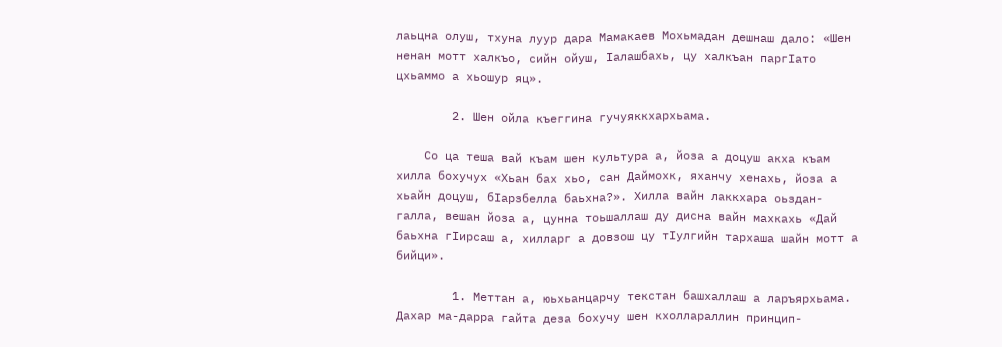лаьцна олуш, тхуна луур дара Мамакаев Мохьмадан дешнаш дало: «Шен ненан мотт халкъо, сийн ойуш, Iалашбахь, цу халкъан паргIато цхьаммо а хьошур яц».

        2. Шен ойла къеггина гучуяккхархьама.

    Со ца теша вай къам шен культура а, йоза а доцуш акха къам хилла бохучух «Хьан бах хьо, сан Даймохк, яханчу хенахь, йоза а хьайн доцуш, бIарзбелла баьхна?». Хилла вайн лаккхара оьздан- галла, вешан йоза а, цунна тоьшаллаш ду дисна вайн махкахь «Дай баьхна гIирсаш а, хилларг а довзош цу тIулгийн тархаша шайн мотт а бийци».

        1. Меттан а, юьхьанцарчу текстан башхаллаш а ларъярхьама. Дахар ма-дарра гайта деза бохучу шен кхоллараллин принцип-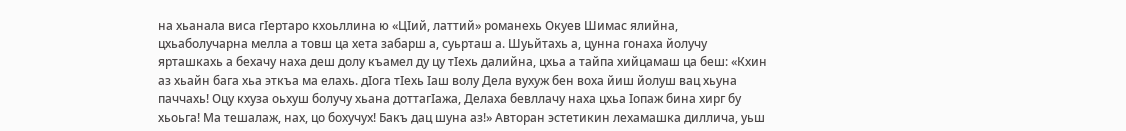на хьанала виса гIертаро кхоьллина ю «ЦIий, латтий» романехь Окуев Шимас ялийна, цхьаболучарна мелла а товш ца хета забарш а, суьрташ а. Шуьйтахь а, цунна гонаха йолучу ярташкахь а бехачу наха деш долу къамел ду цу тIехь далийна, цхьа а тайпа хийцамаш ца беш: «Кхин аз хьайн бага хьа эткъа ма елахь. дIога тIехь Iаш волу Дела вухуж бен воха йиш йолуш вац хьуна паччахь! Оцу кхуза оьхуш болучу хьана доттагIажа, Делаха бевллачу наха цхьа Iопаж бина хирг бу хьоьга! Ма тешалаж, нах, цо бохучух! Бакъ дац шуна аз!» Авторан эстетикин лехамашка диллича, уьш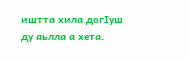иштта хила догIуш ду аьлла а хета.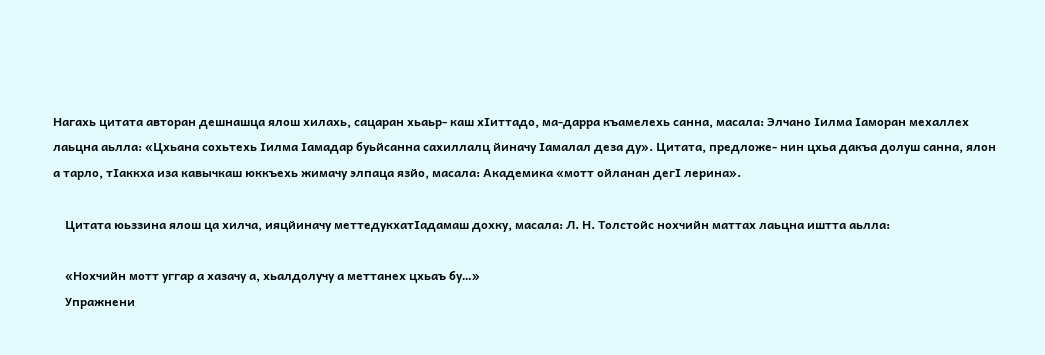Нагахь цитата авторан дешнашца ялош хилахь, сацаран хьаьр- каш хIиттадо, ма-дарра къамелехь санна, масала: Элчано Iилма Iаморан мехаллех лаьцна аьлла: «Цхьана сохьтехь Iилма Iамадар буьйсанна сахиллалц йиначу Iамалал деза ду». Цитата, предложе- нин цхьа дакъа долуш санна, ялон а тарло, тIаккха иза кавычкаш юккъехь жимачу элпаца язйо, масала: Академика «мотт ойланан дегI лерина».

    Цитата юьззина ялош ца хилча, ияцйиначу меттедукхатIадамаш дохку, масала: Л. Н. Толстойс нохчийн маттах лаьцна иштта аьлла:

    «Нохчийн мотт уггар а хазачу а, хьалдолучу а меттанех цхьаъ бу…»
    Упражнени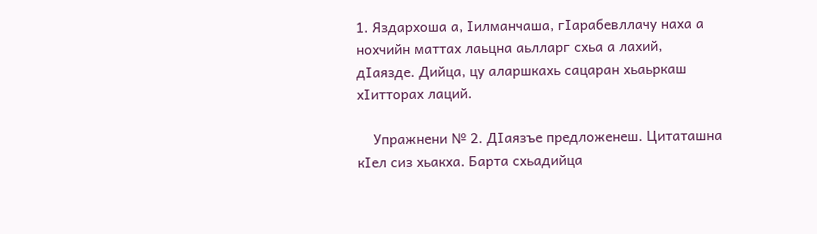1. Яздархоша а, Iилманчаша, гIарабевллачу наха а нохчийн маттах лаьцна аьлларг схьа а лахий, дIаязде. Дийца, цу аларшкахь сацаран хьаьркаш хIитторах лаций.

    Упражнени № 2. ДIаязъе предложенеш. Цитаташна кIел сиз хьакха. Барта схьадийца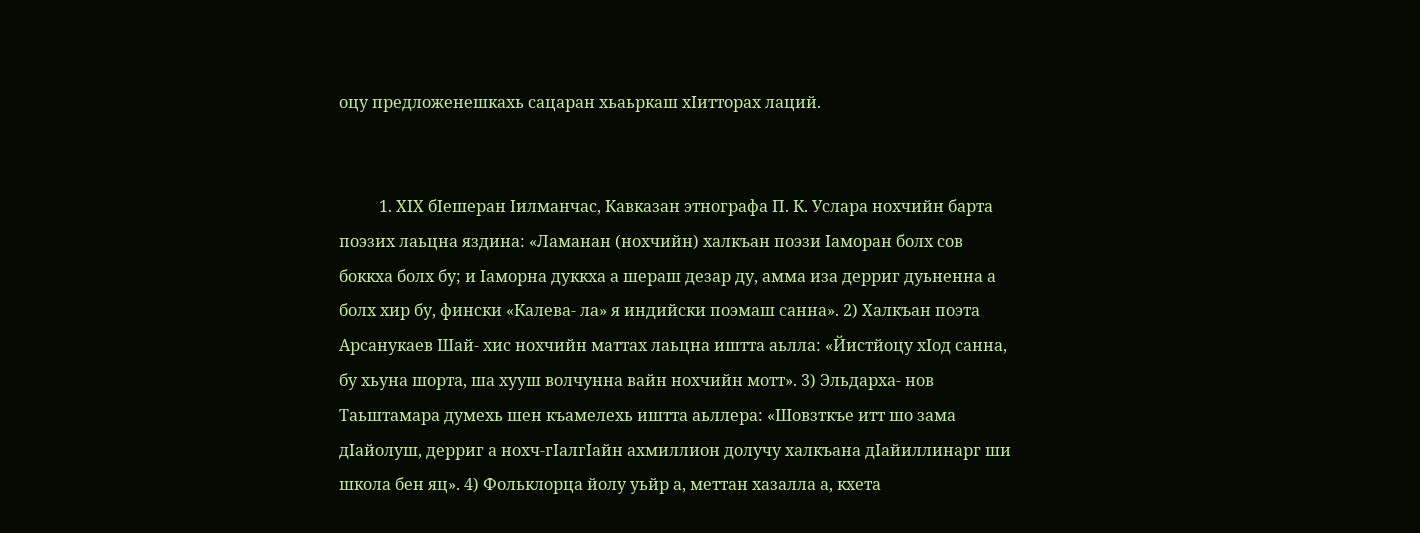оцу предложенешкахь сацаран хьаьркаш хIитторах лаций.


          1. ХIХ бIешеран Iилманчас, Кавказан этнографа П. К. Услара нохчийн барта поэзих лаьцна яздина: «Ламанан (нохчийн) халкъан поэзи Iаморан болх сов боккха болх бу; и Iаморна дуккха а шераш дезар ду, амма иза дерриг дуьненна а болх хир бу, фински «Калева- ла» я индийски поэмаш санна». 2) Халкъан поэта Арсанукаев Шай- хис нохчийн маттах лаьцна иштта аьлла: «Йистйоцу хIод санна, бу хьуна шорта, ша хууш волчунна вайн нохчийн мотт». 3) Эльдарха- нов Таьштамара думехь шен къамелехь иштта аьллера: «Шовзткъе итт шо зама дIайолуш, дерриг а нохч-гIалгIайн ахмиллион долучу халкъана дIайиллинарг ши школа бен яц». 4) Фольклорца йолу уьйр а, меттан хазалла а, кхета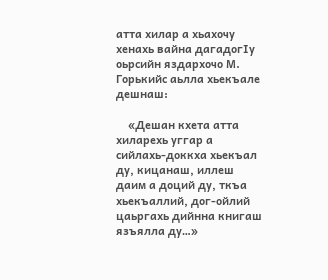атта хилар а хьахочу хенахь вайна дагадогIу оьрсийн яздархочо М. Горькийс аьлла хьекъале дешнаш:

    «Дешан кхета атта хиларехь уггар а сийлахь-доккха хьекъал ду, кицанаш, иллеш даим а доций ду, ткъа хьекъаллий, дог-ойлий цаьргахь дийнна книгаш язъялла ду…»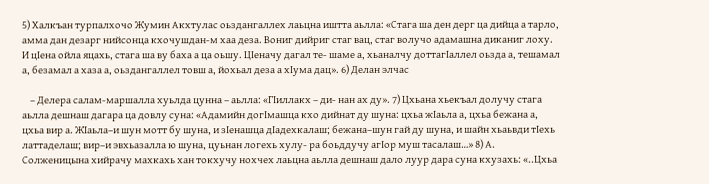5) Халкъан турпалхочо Жумин Акхтулас оьздангаллех лаьцна иштта аьлла: «Стага ша ден дерг ца дийца а тарло, амма дан дезарг нийсонца кхочушдан-м хаа деза. Вониг дийриг стаг вац, стаг волучо адамашна диканиг лоху. И цIена ойла яцахь, стага ша ву баха а ца оьшу. ЦIеначу дагал те- шаме а, хьаналчу доттагIаллел оьзда а, тешамал а, безамал а хаза а, оьздангаллел товш а, йохьал деза а хIума дац». 6) Делан элчас

    – Делера салам-маршалла хуьлда цунна – аьлла: «ГIиллакх – ди- нан ах ду». 7) Цхьана хьекъал долучу стага аьлла дешнаш дагара ца довлу суна: «Адамийн догIмашца кхо дийнат ду шуна: цхьа жIаьла а, цхьа бежана а, цхьа вир а. ЖIаьла–и шун мотт бу шуна, и зIенашца дIадехкалаш; бежана–шун гай ду шуна, и шайн хьаьвди тIехь латтаделаш; вир–и эвхьазалла ю шуна, цуьнан логехь хулу- ра боьддучу агIор муш тасалаш…» 8) А. Солженицына хийрачу махкахь хан токхучу нохчех лаьцна аьлла дешнаш дало луур дара суна кхузахь: «..Цхьа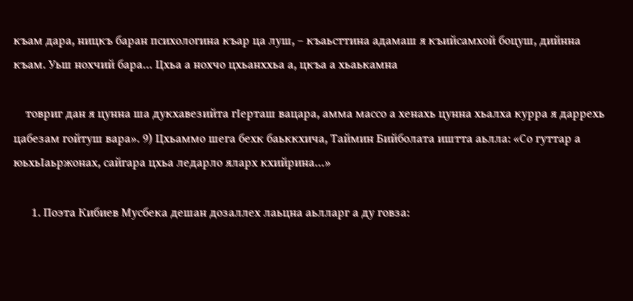къам дара, ницкъ баран психологина къар ца луш, – къаьсттина адамаш я къийсамхой боцуш, дийнна къам. Уьш нохчий бара… Цхьа а нохчо цхьанххьа а, цкъа а хьаькамна

    товриг дан я цунна ша дукхавезийта гIерташ вацара, амма массо а хенахь цунна хьалха курра я даррехь цабезам гойтуш вара». 9) Цхьаммо шега бехк баьккхича, Таймин Бийболата иштта аьлла: «Со гуттар а юьхьIаьржонах, сайгара цхьа ледарло яларх кхийрина…»

      1. Поэта Кибиев Мусбека дешан дозаллех лаьцна аьлларг а ду говза: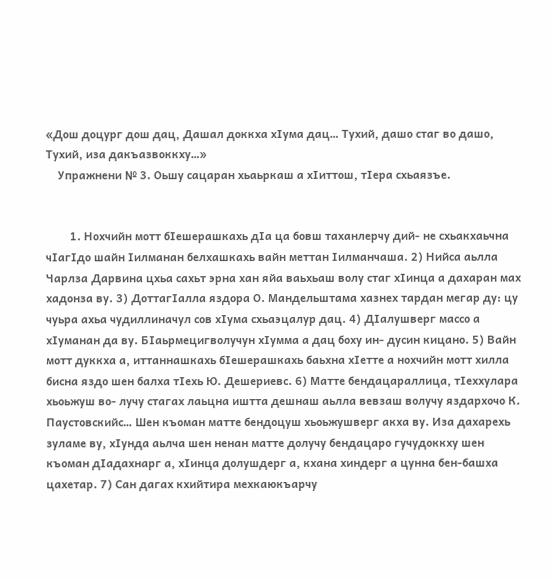«Дош доцург дош дац, Дашал доккха хIума дац… Тухий, дашо стаг во дашо, Тухий, иза дакъазвоккху…»
    Упражнени № 3. Оьшу сацаран хьаьркаш а хIиттош, тIера схьаязъе.


        1. Нохчийн мотт бIешерашкахь дIа ца бовш таханлерчу дий- не схьакхаьчна чIагIдо шайн Iилманан белхашкахь вайн меттан Iилманчаша. 2) Нийса аьлла Чарлза Дарвина цхьа сахьт эрна хан яйа ваьхьаш волу стаг хIинца а дахаран мах хадонза ву. 3) ДоттагIалла яздора О. Мандельштама хазнех тардан мегар ду: цу чуьра ахьа чудиллиначул сов хIума схьаэцалур дац. 4) ДIалушверг массо а хIуманан да ву. БIаьрмецигволучун хIумма а дац боху ин- дусин кицано. 5) Вайн мотт дуккха а, иттаннашкахь бIешерашкахь баьхна хIетте а нохчийн мотт хилла бисна яздо шен балха тIехь Ю. Дешериевс. 6) Матте бендацараллица, тIеххулара хьоьжуш во- лучу стагах лаьцна иштта дешнаш аьлла вевзаш волучу яздархочо К. Паустовскийс… Шен къоман матте бендоцуш хьоьжушверг акха ву. Иза дахарехь зуламе ву, хIунда аьлча шен ненан матте долучу бендацаро гучудоккху шен къоман дIадахнарг а, хIинца долушдерг а, кхана хиндерг а цунна бен-башха цахетар. 7) Сан дагах кхийтира мехкаюкъарчу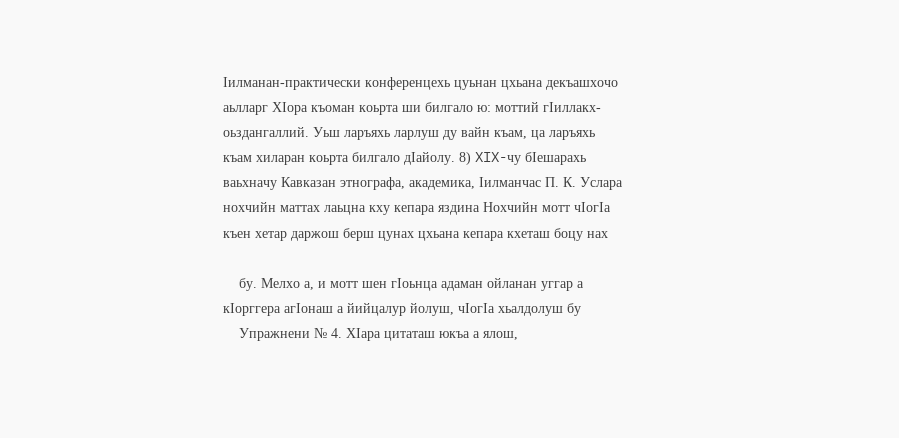Iилманан-практически конференцехь цуьнан цхьана декъашхочо аьлларг ХIора къоман коьрта ши билгало ю: моттий гIиллакх-оьздангаллий. Уьш ларъяхь ларлуш ду вайн къам, ца ларъяхь къам хиларан коьрта билгало дIайолу. 8) XIX-чу бIешарахь ваьхначу Кавказан этнографа, академика, Iилманчас П. К. Услара нохчийн маттах лаьцна кху кепара яздина Нохчийн мотт чIогIа къен хетар даржош берш цунах цхьана кепара кхеташ боцу нах

    бу. Мелхо а, и мотт шен гIоьнца адаман ойланан уггар а кIорггера агIонаш а йийцалур йолуш, чIогIа хьалдолуш бу
    Упражнени № 4. ХIара цитаташ юкъа а ялош,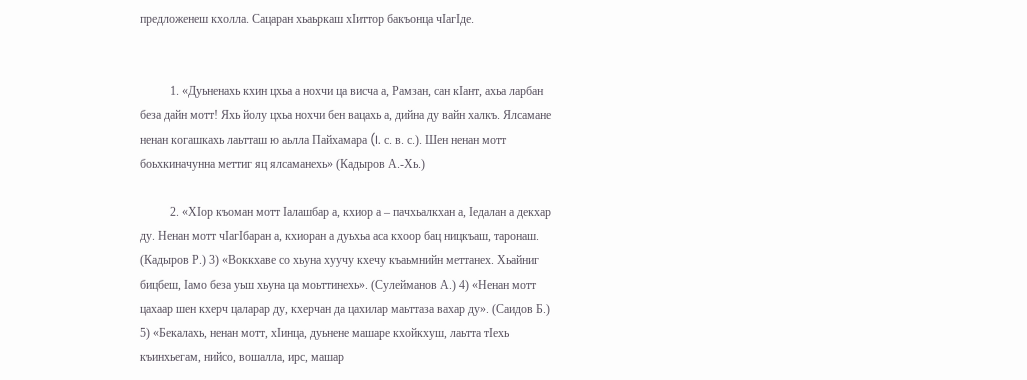предложенеш кхолла. Сацаран хьаьркаш хIиттор бакъонца чIагIде.


          1. «Дуьненахь кхин цхьа а нохчи ца висча а, Рамзан, сан кIант, ахьа ларбан беза дайн мотт! Яхь йолу цхьа нохчи бен вацахь а, дийна ду вайн халкъ. Ялсамане ненан когашкахь лаьтташ ю аьлла Пайхамара (I. с. в. с.). Шен ненан мотт боьхкиначунна меттиг яц ялсаманехь» (Кадыров А.-Хь.)

          2. «ХIор къоман мотт Iалашбар а, кхиор а – пачхьалкхан а, Iедалан а декхар ду. Ненан мотт чIагIбаран а, кхиоран а дуьхьа аса кхоор бац ницкъаш, таронаш. (Кадыров Р.) 3) «Воккхаве со хьуна хуучу кхечу къаьмнийн меттанех. Хьайниг бицбеш, Iамо беза уьш хьуна ца моьттинехь». (Сулейманов А.) 4) «Ненан мотт цахаар шен кхерч цаларар ду, кхерчан да цахилар маьттаза вахар ду». (Саидов Б.) 5) «Бекалахь, ненан мотт, хIинца, дуьнене машаре кхойкхуш, лаьтта тIехь къинхьегам, нийсо, вошалла, ирс, машар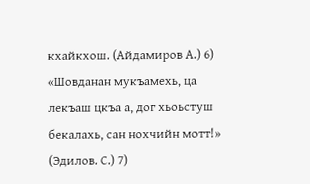кхайкхош. (Айдамиров А.) 6) «Шовданан мукъамехь, ца лекъаш цкъа а, дог хьоьстуш бекалахь, сан нохчийн мотт!» (Эдилов. С.) 7)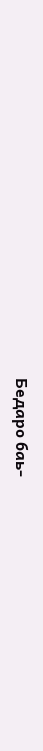Бедаро баь-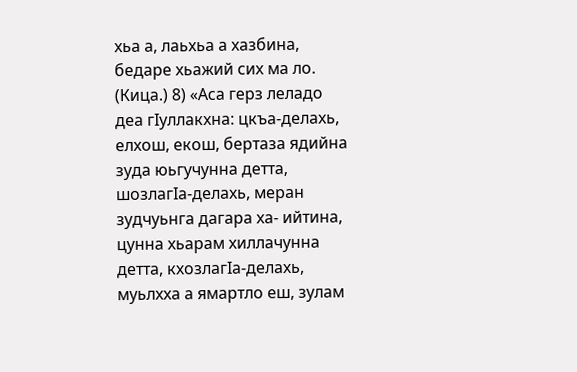хьа а, лаьхьа а хазбина, бедаре хьажий сих ма ло. (Кица.) 8) «Аса герз леладо деа гIуллакхна: цкъа-делахь, елхош, екош, бертаза ядийна зуда юьгучунна детта, шозлагIа-делахь, меран зудчуьнга дагара ха- ийтина, цунна хьарам хиллачунна детта, кхозлагIа-делахь, муьлхха а ямартло еш, зулам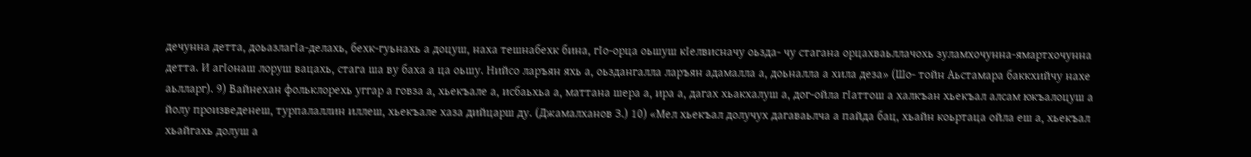дечунна детта, доьазлагIа-делахь, бехк-гуьнахь а доцуш, наха тешнабехк бина, гIо-орца оьшуш кIелвисначу оьзда- чу стагана орцахваьллачохь зуламхочунна-ямартхочунна детта. И агIонаш лоруш вацахь, стага ша ву баха а ца оьшу. Нийсо ларъян яхь а, оьздангалла ларъян адамалла а, доьналла а хила деза» (Шо- тойн Аьстамара баккхийчу нахе аьлларг). 9) Вайнехан фольклорехь уггар а говза а, хьекъале а, исбаьхьа а, маттана шера а, ира а, дагах хьакхалуш а, дог-ойла гIаттош а халкъан хьекъал алсам юкъалоцуш а йолу произведенеш, турпалаллин иллеш, хьекъале хаза дийцарш ду. (Джамалханов З.) 10) «Мел хьекъал долучух дагаваьлча а пайда бац, хьайн коьртаца ойла еш а, хьекъал хьайгахь долуш а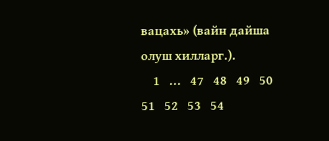вацахь» (вайн дайша олуш хилларг.).
    1   ...   47   48   49   50   51   52   53   54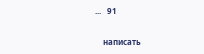...   91


    написать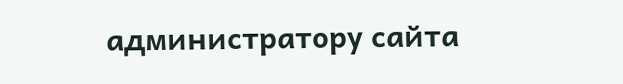администратору сайта